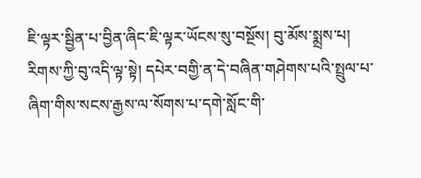ཇི་ལྟར་སྦྱིན་པ་བྱིན་ཞིང་ཇི་ལྟར་ཡོངས་སུ་བསྔོས། བུ་མོས་སྨྲས་པ། རིགས་ཀྱི་བུ་འདི་ལྟ་སྟེ། དཔེར་བགྱི་ན་དེ་བཞིན་གཤེགས་པའི་སྤྲུལ་པ་ཞིག་གིས་སངས་རྒྱས་ལ་སོགས་པ་དགེ་སློང་གི་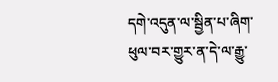དགེ་འདུན་ལ་སྦྱིན་པ་ཞིག་ཕུལ་བར་གྱུར་ན་དེ་ལ་རྒྱུ་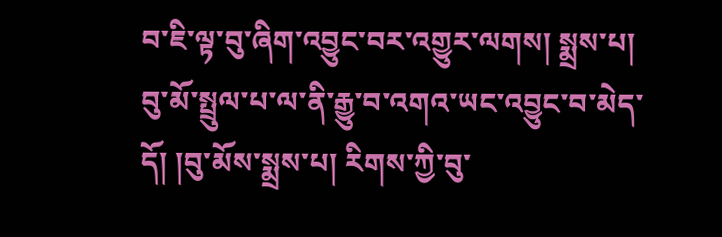བ་ཇི་ལྟ་བུ་ཞིག་འབྱུང་བར་འགྱུར་ལགས། སྨྲས་པ། བུ་མོ་སྤྲུལ་པ་ལ་ནི་རྒྱུ་བ་འགའ་ཡང་འབྱུང་བ་མེད་དོ། །བུ་མོས་སྨྲས་པ། རིགས་ཀྱི་བུ་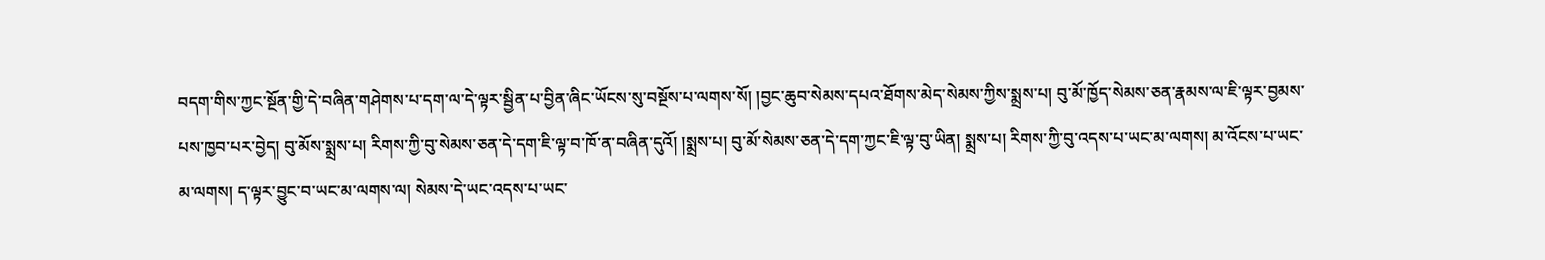བདག་གིས་ཀྱང་སྔོན་གྱི་དེ་བཞིན་གཤེགས་པ་དག་ལ་དེ་ལྟར་སྦྱིན་པ་བྱིན་ཞིང་ཡོངས་སུ་བསྔོས་པ་ལགས་སོ། །བྱང་ཆུབ་སེམས་དཔའ་ཐོགས་མེད་སེམས་ཀྱིས་སྨྲས་པ། བུ་མོ་ཁྱོད་སེམས་ཅན་རྣམས་ལ་ཇི་ལྟར་བྱམས་པས་ཁྱབ་པར་བྱེད། བུ་མོས་སྨྲས་པ། རིགས་ཀྱི་བུ་སེམས་ཅན་དེ་དག་ཇི་ལྟ་བ་ཁོ་ན་བཞིན་དུའོ། །སྨྲས་པ། བུ་མོ་སེམས་ཅན་དེ་དག་ཀྱང་ཇི་ལྟ་བུ་ཡིན། སྨྲས་པ། རིགས་ཀྱི་བུ་འདས་པ་ཡང་མ་ལགས། མ་འོངས་པ་ཡང་མ་ལགས། ད་ལྟར་བྱུང་བ་ཡང་མ་ལགས་ལ། སེམས་དེ་ཡང་འདས་པ་ཡང་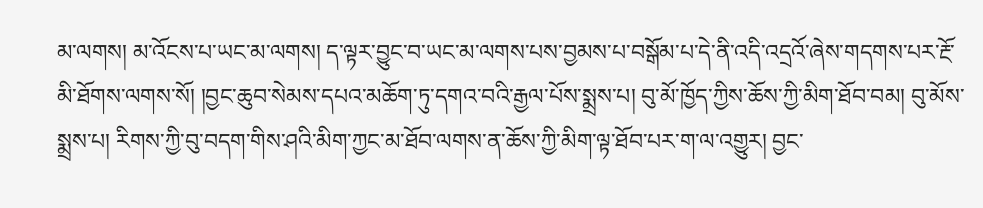མ་ལགས། མ་འོངས་པ་ཡང་མ་ལགས། ད་ལྟར་བྱུང་བ་ཡང་མ་ལགས་པས་བྱམས་པ་བསྒོམ་པ་དེ་ནི་འདི་འདྲའོ་ཞེས་གདགས་པར་རྔོ་མི་ཐོགས་ལགས་སོ། །བྱང་ཆུབ་སེམས་དཔའ་མཆོག་ཏུ་དགའ་བའི་རྒྱལ་པོས་སྨྲས་པ། བུ་མོ་ཁྱོད་ཀྱིས་ཆོས་ཀྱི་མིག་ཐོབ་བམ། བུ་མོས་སྨྲས་པ། རིགས་ཀྱི་བུ་བདག་གིས་ཤའི་མིག་ཀྱང་མ་ཐོབ་ལགས་ན་ཆོས་ཀྱི་མིག་ལྟ་ཐོབ་པར་ག་ལ་འགྱུར། བྱང་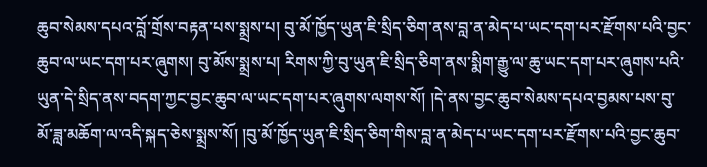ཆུབ་སེམས་དཔའ་བློ་གྲོས་བརྟན་པས་སྨྲས་པ། བུ་མོ་ཁྱོད་ཡུན་ཇི་སྲིད་ཅིག་ནས་བླ་ན་མེད་པ་ཡང་དག་པར་རྫོགས་པའི་བྱང་ཆུབ་ལ་ཡང་དག་པར་ཞུགས། བུ་མོས་སྨྲས་པ། རིགས་ཀྱི་བུ་ཡུན་ཇི་སྲིད་ཅིག་ནས་སྨིག་རྒྱུ་ལ་ཆུ་ཡང་དག་པར་ཞུགས་པའི་ཡུན་དེ་སྲིད་ནས་བདག་ཀྱང་བྱང་ཆུབ་ལ་ཡང་དག་པར་ཞུགས་ལགས་སོ། །དེ་ནས་བྱང་ཆུབ་སེམས་དཔའ་བྱམས་པས་བུ་མོ་ཟླ་མཆོག་ལ་འདི་སྐད་ཅེས་སྨྲས་སོ། །བུ་མོ་ཁྱོད་ཡུན་ཇི་སྲིད་ཅིག་གིས་བླ་ན་མེད་པ་ཡང་དག་པར་རྫོགས་པའི་བྱང་ཆུབ་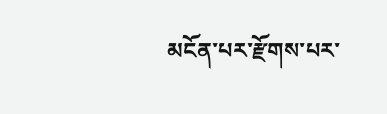མངོན་པར་རྫོགས་པར་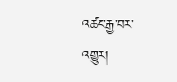འཚང་རྒྱ་བར་འགྱུར།